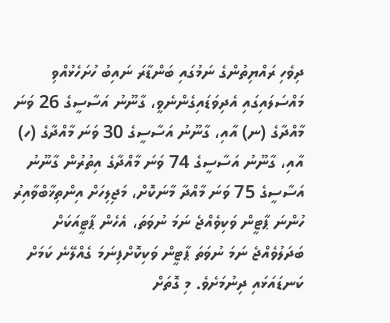ދިވެހި ރައްޔިތުންގެ ނަމުގައި ބަންޑާރަ ނައިބު ހުށަހެޅުއްވި މައްސަލައިގައި އެދިވަޑައިގެންނެވީ، ގާނޫނު އަސާސީގެ 26 ވަނަ މާއްދާގެ (ނ) އާއި، ގާނޫނު އަސާސީގެ 30 ވަނަ މާއްދާގެ (ހ) އާއި، ގާނޫނު އަސާސީގެ 74 ވަނަ މާއްދާގެ އިތުރުން ގާނޫނު އަސާސީގެ 75 ވަނަ މާއްދާ މާނަކޮށް، މަޖިލިހަށް އިންތިޚާބްވާއިރު ހުންނަ ޕާޓީން ވަކިވެއްޖެ ނަމަ ނުވަތަ، އެހެން ޕާޓީއަކަށް ބަދަލުވެއްޖެ ނަމަ ނުވަތަ ޕާޓީން ވަކިކޮށްފިނަމަ ގެއްލޭނެ ކަމަށް ކަނޑައަޅައި ދިނުމަށެވެ. މި ގޮތަށް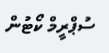ސުޕްރީމް ކޯޓުން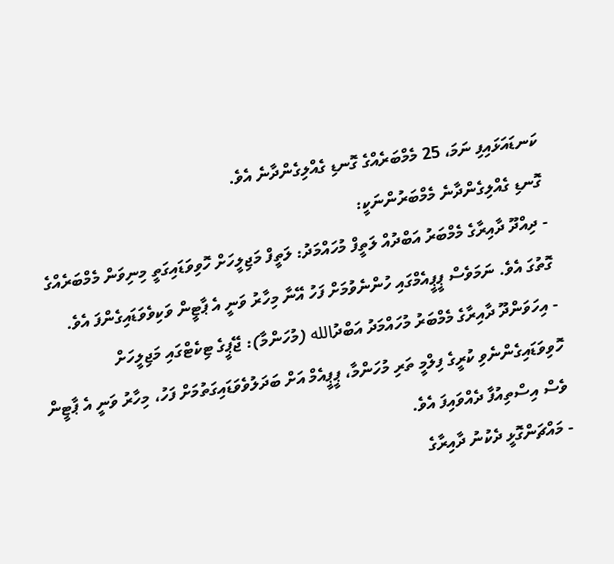ކަނޑައަޅައިފި ނަމަ، 25 މެމްބަރެއްގެ ގޮނޑި ގެއްލިގެންދާނެ އެވެ.
ގޮނޑި ގެއްލިގެންދާނެ މެމްބަރުންނަކީ:
- ދިއްދޫ ދާއިރާގެ މެމްބަރު އަބްދުއް ލަތީފް މުހައްމަދު: ލަތީފް މަޖިލީހަށް ހޮވިވަޑައިގަތީ މިނިވަން މެމްބަރެއްގެ ގޮތުގަ އެވެ. ނަމަވެސް ޕީޕީއެމްގައި ހުންނެވުމަށް ފަހު އޭނާ މިހާރު ވަނީ އެ ޕާޓީން ވަކިވެވަޑައިގެންފަ އެވެ.
- އިހަވަންދޫ ދާއިރާގެ މެމްބަރު މުހައްމަދު އަބްދުالله (މުހަންމާ): ޖޭޕީގެ ޓިކެޓްގައި މަޖިލީހަށް ހޮވިވަޑައިގެންނެވި ކުރީގެ ފިލްމީ ތަރި މުހަންމާ، ޕީޕީއެމް އަށް ބަދަލުވެވަޑައިގަތުމަށް ފަހު، މިހާރު ވަނީ އެ ޕާޓީން ވެސް އިސްތިއުފާ ދެއްވައިފަ އެވެ.
- މައްޗަންގޮޅީ ދެކުނު ދާއިރާގެ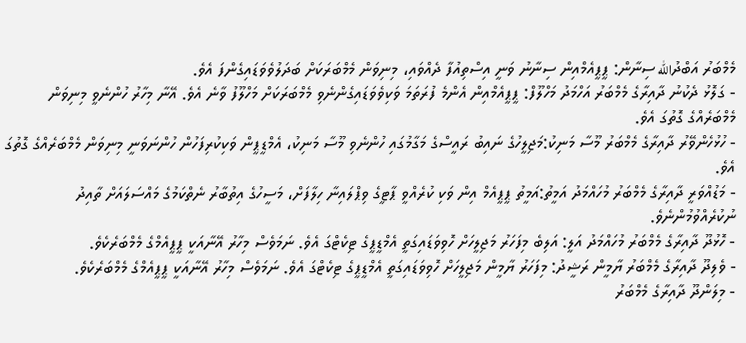މެމްބަރު އަބްދުالله ސިނާން: ޕީޕީއެމްއިން ސިނާނު ވަނީ އިސްތިއުފާ ދެއްވައި، މިނިވަން މެމްބަރަކަށް ބަދަލުވެވަޑައިގެންފަ އެވެ.
- ގަލޮޅު ދެކުނު ދާއިރާގެ މެމްބަރު އަހްމަދު މަހްލޫފް: ޕީޕީއެމްއިން އެންމެ ފުރަތަމަ ވަކިވެވަޑައިގެންނެވި މެމްބަރަކަށް މަހްލޫފު ވާނެ އެވެ. އޭނާ މިހާރު ހުންނެވީ މިނިވަން މެމްބަރެއްގެ ގޮތުގަ އެވެ.
- ހުޅުހެންވޭރު ދާއިރާގެ މެމްބަރު މޫސާ މަނިކު:މަޖިލީހުގެ ނައިބު ރައީސްގެ މަގާމުގައި ހުންނެވި މޫސާ މަނިކު، އެމްޑީޕީން ވަކިކުރިފަހުން ހުންނަވަނީ މިނިވަން މެމްބަރެއްގެ ގޮތުގަ އެވެ.
- މަޑުއްވަރީ ދާއިރާގެ މެމްބަރު މުހައްމަދު އަމީތު:އަމީތު ޕީޕީއެމް އިން ވަކި ކުރެއްވީ ޕާޓީގެ ވިޕްލައިނާ ހިލާފަށް، މަސީހުގެ އިތުބާރު ނެތްކަމުގެ މައްސަލައަށް ތާއިދު ނުކުރެއްވުމުންނެވެ.
- ހޮޅުދޫ ދާއިރާގެ މެމްބަރު މުހައްމަދު އަލީ: އަލިބެ މިފަހަރު މަޖިލީހަށް ހޮވިވަޑައިގަތީ އެމްޑީޕީގެ ޓިކެޓްގަ އެވެ. ނަމަވެސް މިހާރު އޭނާއަކީ ޕީޕީއެމްގެ މެމްބަރެކެވެ.
- ވެލިދޫ ދާއިރާގެ މެމްބަރު ޔާމީން ރަޝީދު: މިފަހަރު ޔާމީން މަޖިލީހަށް ހޮވިވަޑައިގަތީ އެމްޑީޕީގެ ޓިކެޓްގަ އެވެ. ނަމަވެސް މިހާރު އޭނާއަކީ ޕީޕީއެމްގެ މެމްބަރެކެވެ.
- މިލަންދޫ ދާއިރާގެ މެމްބަރު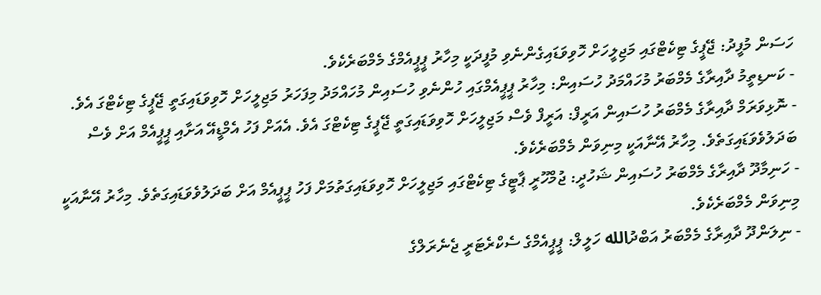ހަސަން މުފީދު: ޖޭޕީގެ ޓިކެޓްގައި މަޖިލީހަށް ހޮވިވަޑައިގެންނެވި މުފީދަކީ މިހާރު ޕީޕީއެމްގެ މެމްބަރެކެވެ.
- ކަނޑިތީމު ދާއިރާގެ މެމްބަރު މުހައްމަދު ހުސައިން: މިހާރު ޕީޕީއެމްގައި ހުންނެވި ހުސައިން މުހައްމަދު މިފަހަރު މަޖިލީހަށް ހޮވިވަޑައިގަތީ ޖޭޕީގެ ޓިކެޓްގަ އެވެ.
- ނޮޅިވަރަމް ދާއިރާގެ މެމްބަރު ހުސައިން އަރީފް: އަރީފް ވެސް މަޖިލީހަށް ހޮވިވަޑައިގަތީ ޖޭޕީގެ ޓިކެޓްގަ އެވެ. އެއަށް ފަހު އެމްޑީއޭ އަށާއި ޕީޕީއެމް އަށް ވެސް ބަދަލުވެވަޑައިގަތެވެ. މިހާރު އޭނާއަކީ މިނިވަން މެމްބަރެކެވެ.
- ހަނިމާދޫ ދާއިރާގެ މެމްބަރު ހުސައިން ޝަހުދީ: ޖުމްހޫރީ ޕާޓީގެ ޓިކެޓްގައި މަޖިލީހަށް ހޮވިވަޑައިގަތުމަށް ފަހު ޕީޕީއެމް އަށް ބަދަލުވެވަޑައިގަތެވެ. މިހާރު އޭނާއަކީ މިނިވަން މެމްބަރެކެވެ.
- ނިލަންދޫ ދާއިރާގެ މެމްބަރު އަބްދުالله ހަލީލް: ޕީޕީއެމްގެ ސެކްރެޓަރީ ޖެނެރަލްގެ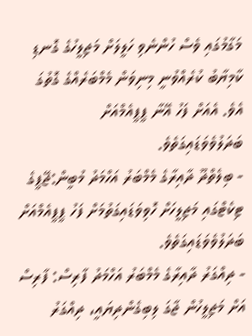މަގާމުގައި ވެސް ހުންނެވި ހަލީލަށް މަޖިލީހުގެ ގޮނޑި ކާމިޔާބު ކުރެއްވުނީ މިނިވަން މެމްބަރެއްގެ ގޮތުގަ އެވެ. އެއަށް ފަހު އޭނާ ޕީޕީއެމްއަށް ބަދަލުވެވަޑައިގަތެވެ.
- ބިލެތްދޫ ދާއިރާގެ މެމްބަރު އަހްމަދު މުބީން:ޖޭޕީގެ ޓިކެޓްގައި މަޖިލީހަށް ހޮވިވަޑައިގަތުމަށް ފަހު ޕީޕީއެމްއަށް ބަދަލުވެވަޑައިގަތެވެ.
- ދިއްގަރު ދާއިރާގެ މެމްބަރު އަހްމަދު ފާރިސް: ފާރިސް އަށް މަޖިލީހުން ޖާގަ ލިބިގެންދިޔައީ، ދިއްގަރު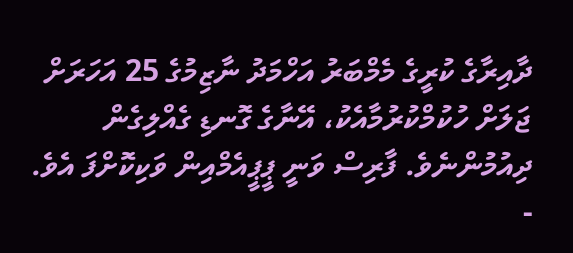ދާއިރާގެ ކުރީގެ މެމްބަރު އަހްމަދު ނާޒިމުގެ 25 އަހަރަށް ޖަލަށް ހުކުމްކުރުމާއެކު، އޭނާގެ ގޮނޑި ގެއްލިގެން ދިއުމުންނެވެ. ފާރިސް ވަނީ ޕީޕީއެމްއިން ވަކިކޮށްފަ އެވެ.
-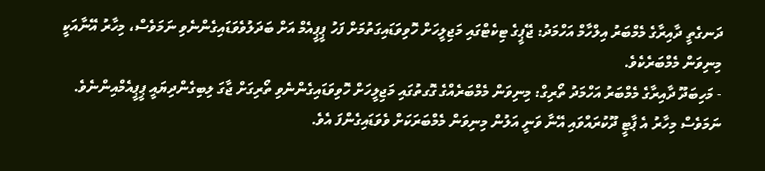ދަނގެތީ ދާއިރާގެ މެމްބަރު އިލްހާމް އަހްމަދު: ޖޭޕީގެ ޓިކެޓްގައި މަޖިލީހަށް ހޮވިވަޑައިގަތުމަށް ފަހު ޕީޕީއެމް އަށް ބަދަލުވެވަޑައިގެންނެވި ނަމަވެސް، މިހާރު އޭނާއަކީ މިނިވަން މެމްބަރެކެވެ.
- މަހިބަދޫ ދާއިރާގެ މެމްބަރު އަހްމަދު ތޯރިގް: މިނިވަން މެމްބަރެއްގެ ގޮގތުގައި މަޖިލީހަށް ހޮވިވަޑައިގެންނެވި ތޯރިގަށް ޖާގަ ލިބިގެންދިޔައީ ޕީޕީއެމްއިންނެވެ. ނަމަވެސް މިހާރު އެ ޕާޓީ ދޫކުރައްވައި އޭނާ ވަނީ އަލުން މިނިވަން މެމްބަރަކަށް ވެވަޑައިގެންފަ އެވެ.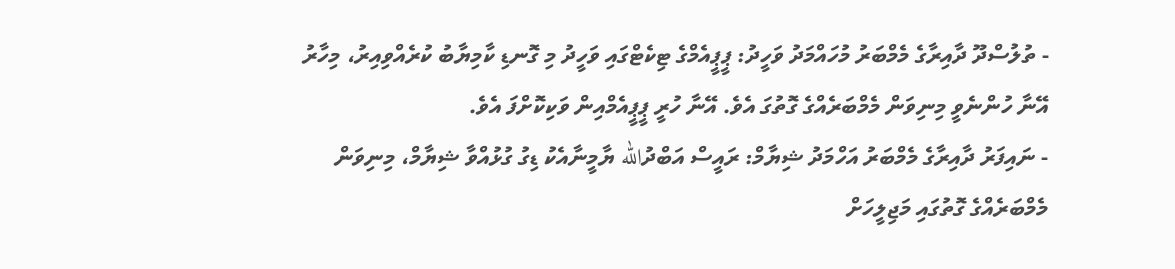- ތުލުސްދޫ ދާއިރާގެ މެމްބަރު މުހައްމަދު ވަހީދު: ޕީޕީއެމްގެ ޓިކެޓްގައި ވަހީދު މި ގޮނޑި ކާމިޔާބު ކުރެއްވިއިރު، މިހާރު އޭނާ ހުންނެވީ މިނިވަން މެމްބަރެއްގެ ގޮތުގަ އެވެ. އޭނާ ހުރީ ޕީޕީއެމްއިން ވަކިކޮށްފަ އެވެ.
- ނައިފަރު ދާއިރާގެ މެމްބަރު އަހްމަދު ޝިޔާމް: ރައީސް އަބްދުالله ޔާމީނާއެކު ޑިގު ގުޅުއްވާ ޝިޔާމް، މިނިވަން މެމްބަރެއްގެ ގޮތުގައި މަޖިލީހަށް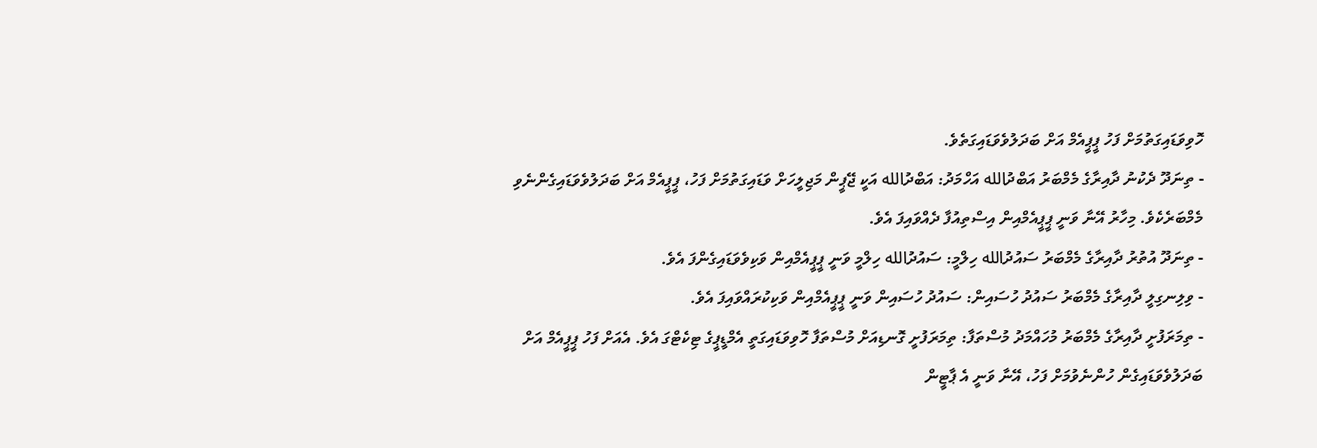ހޮވިވަޑައިގަތުމަށް ފަހު ޕީޕީއެމް އަށް ބަދަލުވެވަޑައިގަތެވެ.
- ތިނަދޫ ދެކުނު ދާއިރާގެ މެމްބަރު އަބްދުالله އަހްމަދު: އަބްދުالله އަކީ ޖޭޕީން މަޖިލީހަށް ވަޑައިގަތުމަށް ފަހު، ޕީޕީއެމް އަށް ބަދަލުވެވަޑައިގެންނެވި މެމްބަރެކެވެ. މިހާރު އޭނާ ވަނީ ޕީޕީއެމްއިން އިސްތިއުފާ ދެއްވައިފަ އެވެ.
- ތިނަދޫ އުތުރު ދާއިރާގެ މެމްބަރު ސައުދުالله ހިލްމީ: ސައުދުالله ހިލްމީ ވަނީ ޕީޕީއެމްއިން ވަކިވެވަޑައިގެންފަ އެވެ.
- ވިލިނގިލީ ދާއިރާގެ މެމްބަރު ސައުދު ހުސައިން: ސައުދު ހުސައިން ވަނީ ޕީޕީއެމްއިން ވަކިކުރައްވައިފަ އެވެ.
- ތިމަރަފުށީ ދާއިރާގެ މެމްބަރު މުހައްމަދު މުސްތަފާ: ތިމަރަފުށީ ގޮނޑިއަށް މުސްތަފާ ހޮވިވަޑައިގަތީ އެމްޑީޕީގެ ޓިކެޓްގަ އެވެ. އެއަށް ފަހު ޕީޕީއެމް އަށް ބަދަލުވެވަޑައިގެން ހުންނެވުމަށް ފަހު، އޭނާ ވަނީ އެ ޕާޓީން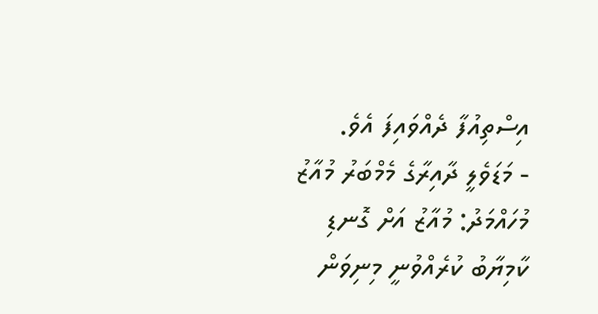އިސްތިއުފާ ދެއްވައިފަ އެވެ.
- މަޑަވެލީ ދާއިރާގެ މެމްބަރު މުއާޒު މުހައްމަދު: މުއާޒު އަށް ގޮނޑި ކާމިޔާބު ކުރެއްވުނީ މިނިވަން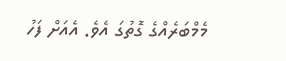މެމްބަރެއްގެ ގޮތުގަ އެވެ. އެއަށް ފަހު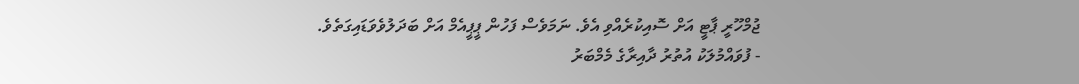ޖުމްހޫރީ ޕާޓީ އަށް ސޮއިކުރެއްވި އެވެ. ނަމަވެސް ފަހުން ޕީޕީއެމް އަށް ބަދަލުވެވަޑައިގަތެވެ.
- ފުވައްމުލަކު އުތުރު ދާއިރާގެ މެމްބަރު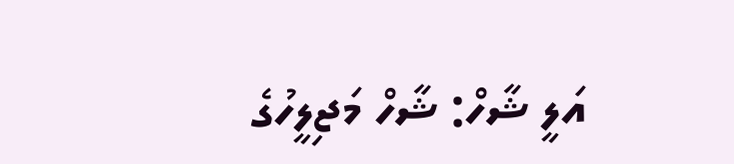އަލީ ޝާހް: ޝާހް މަޖިލީހުގެ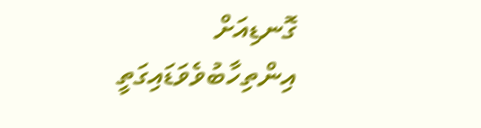ގޮނޑިއަށް އިންތިހާބުވެވަޑައިގަތީ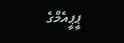ޕީޕީއެމްގެ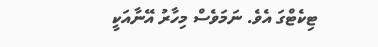ޓިކެޓްގަ އެވެ. ނަމަވެސް މިހާރު އޭނާއަކީ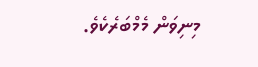މިނިވަން މެމްބަރެކެވެ.